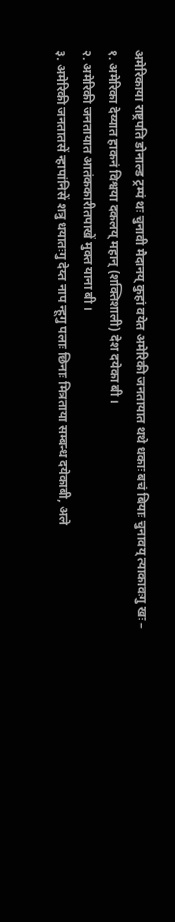अमेरिकाया राष्ट्रपति डोनाल्ड ट्रम्पं थः चुनावी मैदानय् कुहां वयेत अमेरिकी जनतायात थथे धकाः बचं बियाः चुनावय् त्याकावःगु खः –
१. अमेरिका देय्यात हाकनं विश्वया दकलय् महान् (शक्तिशाली) देश दयेका बी ।
२. अमेरिकी जनतायात आतंककारीतपाखें मुक्त याना बी ।
३. अमेरिकी जनतातसें न्हापांनिसें शत्रु धयातःगु देय्त नाप न्हूगु पलाः छिनाः मित्रताया सम्बन्ध दयेकाबी, अले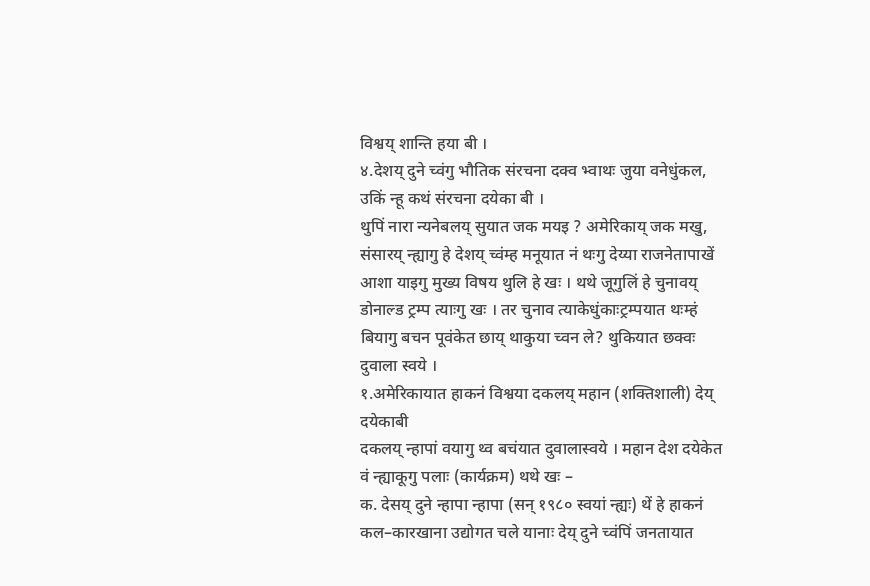विश्वय् शान्ति हया बी ।
४.देशय् दुने च्वंगु भौतिक संरचना दक्व भ्वाथः जुया वनेधुंकल, उकिं न्हू कथं संरचना दयेका बी ।
थुपिं नारा न्यनेबलय् सुयात जक मयइ ? अमेरिकाय् जक मखु, संसारय् न्ह्यागु हे देशय् च्वंम्ह मनूयात नं थःगु देय्या राजनेतापाखें आशा याइगु मुख्य विषय थुलि हे खः । थथे जूगुलिं हे चुनावय् डोनाल्ड ट्रम्प त्याःगु खः । तर चुनाव त्याकेधुंकाःट्रम्पयात थःम्हं बियागु बचन पूवंकेत छाय् थाकुया च्वन ले? थुकियात छक्वः दुवाला स्वये ।
१.अमेरिकायात हाकनं विश्वया दकलय् महान (शक्तिशाली) देय् दयेकाबी
दकलय् न्हापां वयागु थ्व बचंयात दुवालास्वये । महान देश दयेकेत वं न्ह्याकूगु पलाः (कार्यक्रम) थथे खः –
क. देसय् दुने न्हापा न्हापा (सन् १९८० स्वयां न्ह्यः) थें हे हाकनं कल–कारखाना उद्योगत चले यानाः देय् दुने च्वंपिं जनतायात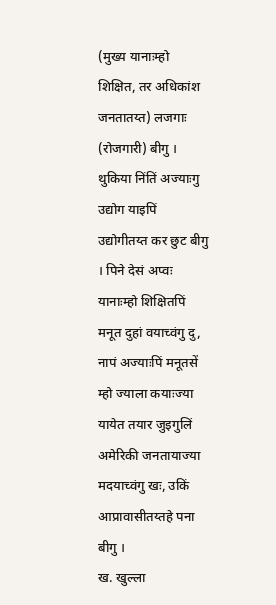(मुख्य यानाःम्हो शिक्षित, तर अधिकांश जनतातय्त) लजगाः (रोजगारी) बीगु । थुकिया निंतिं अज्याःगु उद्योग याइपिं उद्योगीतय्त कर छुट बीगु । पिने देसं अप्वः यानाःम्हो शिक्षितपिं मनूत दुहां वयाच्वंगु दु, नापं अज्याःपिं मनूतसें म्हो ज्याला कयाःज्या यायेत तयार जुइगुलिं अमेरिकी जनतायाज्या मदयाच्वंगु खः, उकिं आप्रावासीतय्तहे पना बीगु ।
ख. खुल्ला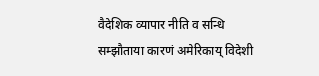वैदेशिक व्यापार नीति व सन्धि सम्झौताया कारणं अमेरिकाय् विदेशी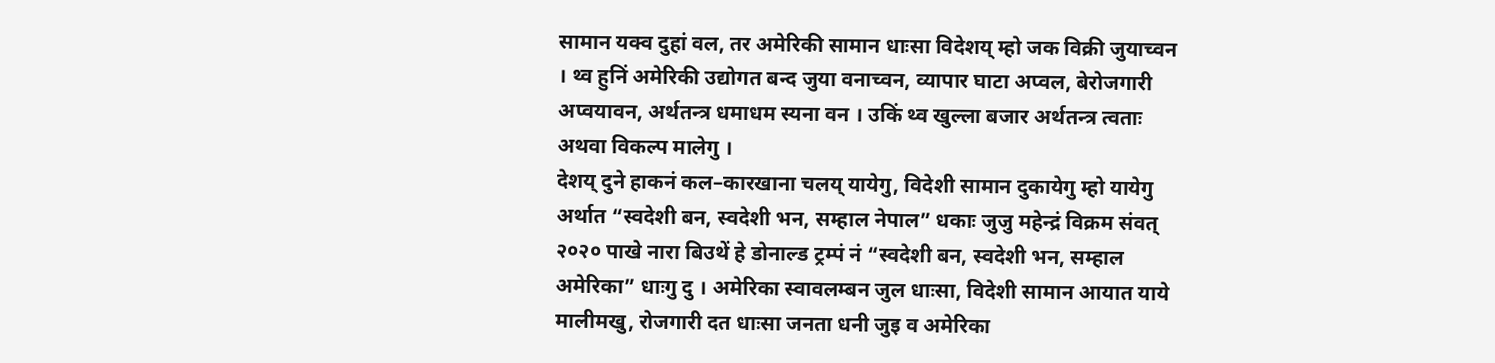सामान यक्व दुहां वल, तर अमेरिकी सामान धाःसा विदेशय् म्हो जक विक्री जुयाच्वन । थ्व हुनिं अमेरिकी उद्योगत बन्द जुया वनाच्वन, व्यापार घाटा अप्वल, बेरोजगारी अप्वयावन, अर्थतन्त्र धमाधम स्यना वन । उकिं थ्व खुल्ला बजार अर्थतन्त्र त्वताः अथवा विकल्प मालेगु ।
देशय् दुने हाकनं कल–कारखाना चलय् यायेगु, विदेशी सामान दुकायेगु म्हो यायेगु अर्थात “स्वदेशी बन, स्वदेशी भन, सम्हाल नेपाल” धकाः जुजु महेन्द्रं विक्रम संवत् २०२० पाखे नारा बिउथें हे डोनाल्ड ट्रम्पं नं “स्वदेशी बन, स्वदेशी भन, सम्हाल अमेरिका” धाःगु दु । अमेरिका स्वावलम्बन जुल धाःसा, विदेशी सामान आयात याये मालीमखु, रोजगारी दत धाःसा जनता धनी जुइ व अमेरिका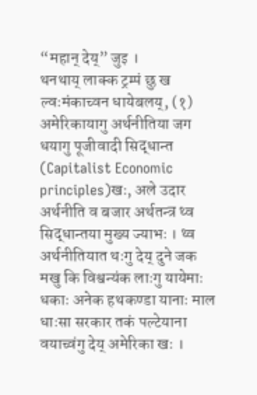“महान् देय्” जुइ ।
थनथाय् लाक्क ट्रम्पं छु ख ल्वःमंकाच्वन धायेबलय्, (१) अमेरिकायागु अर्थनीतिया जग धयागु पूजीवादी सिद्धान्त (Capitalist Economic principles)खः, अले उदार अर्थनीति व बजार अर्थतन्त्र थ्व सिद्धान्तया मुख्य ज्याभः । थ्व अर्थनीतियात थःगु देय् दुने जक मखु कि विश्वन्यंक लाःगु यायेमाः धकाः अनेक हथकण्डा यानाः माल धाःसा सरकार तकं पल्टेयाना वयाच्वंगु देय् अमेरिका खः ।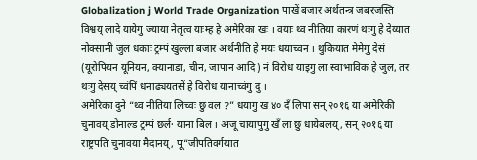Globalization j World Trade Organization पाखें बजार अर्थतन्त्र जबरजस्ति विश्वय् लादे यायेगु ज्याया नेतृत्व याःम्ह हे अमेरिका खः । वयाः थ्व नीतिया कारणं थःगु हे देय्यात नोक्सानी जुल धकाः ट्रम्पं खुल्ला बजार अर्थनीति हे मयः धयाच्वन । थुकियात मेमेगु देसं (यूरोपियन यूनियन, क्यानाडा, चीन, जापान आदि) नं विरोध याइगु ला स्वाभाविक हे जुल, तर थःगु देसय् च्वंपिं धनाढ्ययतसें हे विरोध यानाच्वंगु दु ।
अमेरिका दुने “थ्व नीतिया लिच्वः छु वल ?” धयागु ख ४० दँ लिपा सन् २०१६ या अमेरिकी चुनावय् डोनाल्ड ट्रम्पं छर्ल· याना बिल । अजू चायापुगु खँ ला छु धायेबलय्, सन् २०१६ या राष्ट्रपति चुनावया मैदानय्, पू“जीपतिवर्गयात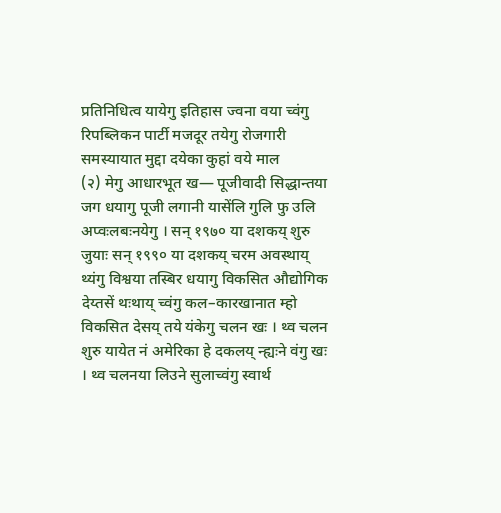प्रतिनिधित्व यायेगु इतिहास ज्वना वया च्वंगु रिपब्लिकन पार्टी मजदूर तयेगु रोजगारी समस्यायात मुद्दा दयेका कुहां वये माल
(२) मेगु आधारभूत ख— पूजीवादी सिद्धान्तया जग धयागु पूजी लगानी यासेंलि गुलि फु उलि अप्वःलबःनयेगु । सन् १९७० या दशकय् शुरु जुयाः सन् १९९० या दशकय् चरम अवस्थाय् थ्यंगु विश्वया तस्बिर धयागु विकसित औद्योगिक देय्तसें थःथाय् च्वंगु कल–कारखानात म्हो विकसित देसय् तये यंकेगु चलन खः । थ्व चलन शुरु यायेत नं अमेरिका हे दकलय् न्ह्यःने वंगु खः । थ्व चलनया लिउने सुलाच्वंगु स्वार्थ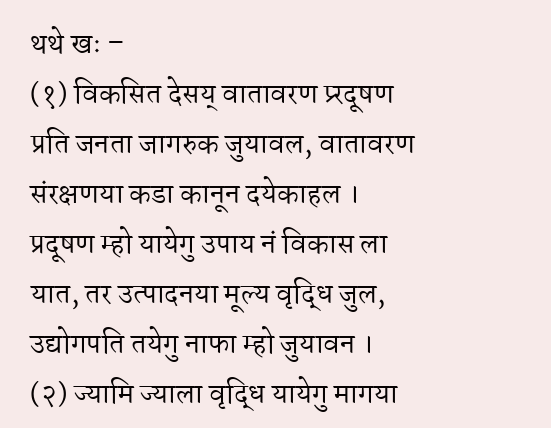थथे खः –
(१) विकसित देसय् वातावरण प्र्रदूषण प्रति जनता जागरुक जुयावल, वातावरण संरक्षणया कडा कानून दयेकाहल । प्रदूषण म्हो यायेगु उपाय नं विकास ला यात, तर उत्पादनया मूल्य वृद्धि जुल, उद्योगपति तयेगु नाफा म्हो जुयावन ।
(२) ज्यामि ज्याला वृद्धि यायेगु मागया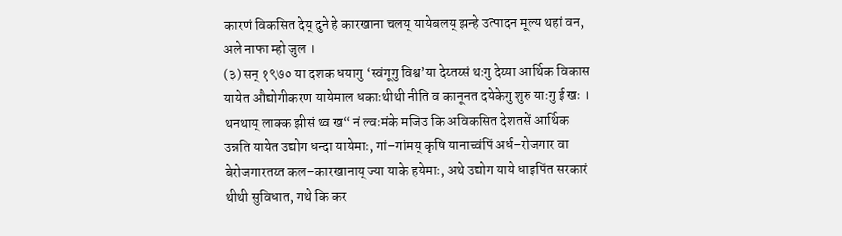कारणं विकसित देय् दुने हे कारखाना चलय् यायेबलय् झन्हे उत्पादन मूल्य थहां वन, अले नाफा म्हो जुल ।
(३) सन् १९७० या दशक धयागु ‘स्वंगूगु विश्व’या देय्तय्सं थःगु देय्या आर्थिक विकास यायेत औद्योगीकरण यायेमाल धकाःथीथी नीति व कानूनत दयेकेगु शुरु याःगु ई खः ।
थनथाय् लाक्क झीसं थ्व ख“ नं ल्वःमंके मजिउ कि अविकसित देशतसें आर्थिक उन्नति यायेत उद्योग धन्दा यायेमाः, गां–गांमय् कृषि यानाच्वंपिं अर्ध–रोजगार वा बेरोजगारतय्त कल–कारखानाय् ज्या याके हयेमाः, अथे उद्योग याये धाइपिंत सरकारं थीथी सुविधात, गथे कि कर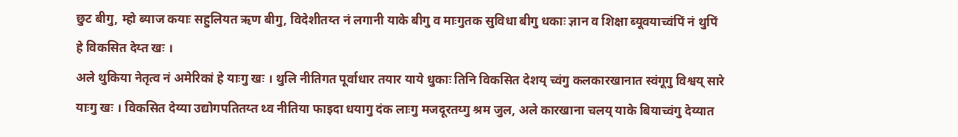छुट बीगु, म्हो ब्याज कयाः सहुलियत ऋण बीगु, विदेशीतय्त नं लगानी याके बीगु व माःगुतक सुविधा बीगु धकाः ज्ञान व शिक्षा ब्यूवयाच्वंपिं नं थुपिं हे विकसित देय्त खः ।
अले थुकिया नेतृत्व नं अमेरिकां हे याःगु खः । थुलि नीतिगत पूर्वाधार तयार याये धुकाः तिनि विकसित देशय् च्वंगु कलकारखानात स्वंगूगु विश्वय् सारे याःगु खः । विकसित देय्या उद्योगपतितय्त थ्व नीतिया फाइदा धयागु दंक लाःगु मजदूरतय्गु श्रम जुल, अले कारखाना चलय् याके बियाच्वंगु देय्यात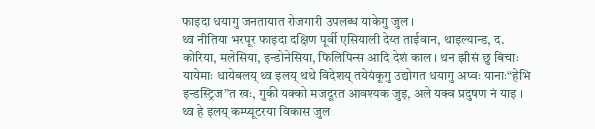फाइदा धयागु जनतायात रोजगारी उपलब्ध याकेगु जुल ।
थ्व नीतिया भरपूर फाइदा दक्षिण पूर्वी एसियाली देय्त ताईवान, थाइल्यान्ड, द. कोरिया, मलेसिया, इन्डोनेसिया, फिलिपिन्स आदि देशं काल । थन झीसं छु बिचाः यायेमाः धायेबलय् थ्व इलय् थथे विदेशय् तयेयंकूगु उद्योगत धयागु अप्वः यानाः“हेभि इन्डस्ट्रिज”त खः, गुकी यक्को मजदूरत आवश्यक जुइ, अले यक्व प्रदुषण नं याइ ।
थ्व हे इलय् कम्प्यूटरया विकास जुल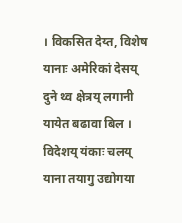। विकसित देय्त, विशेष यानाः अमेरिकां देसय् दुने थ्व क्षेत्रय् लगानी यायेत बढावा बिल । विदेशय् यंकाः चलय् याना तयागु उद्योगया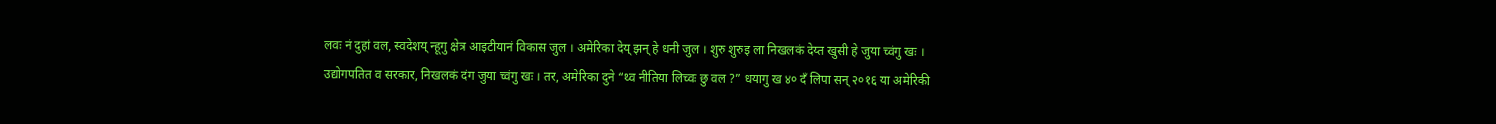लवः नं दुहां वल, स्वदेशय् न्हूगु क्षेत्र आइटीयानं विकास जुल । अमेरिका देय् झन् हे धनी जुल । शुरु शुरुइ ला निखलकं देय्त खुसी हे जुया च्वंगु खः ।
उद्योगपतित व सरकार, निखलकं दंग जुया च्वंगु खः । तर, अमेरिका दुने “थ्व नीतिया लिच्वः छु वल ?” धयागु ख ४० दँ लिपा सन् २०१६ या अमेरिकी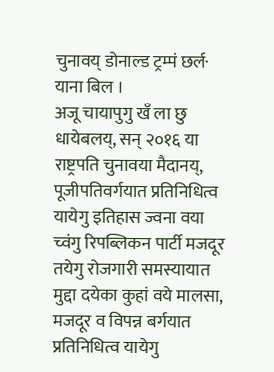चुनावय् डोनाल्ड ट्रम्पं छर्ल· याना बिल ।
अजू चायापुगु खँ ला छु धायेबलय्, सन् २०१६ या राष्ट्रपति चुनावया मैदानय्, पूजीपतिवर्गयात प्रतिनिधित्व यायेगु इतिहास ज्वना वया च्वंगु रिपब्लिकन पार्टी मजदूर तयेगु रोजगारी समस्यायात मुद्दा दयेका कुहां वये मालसा, मजदूर व विपन्न बर्गयात प्रतिनिधित्व यायेगु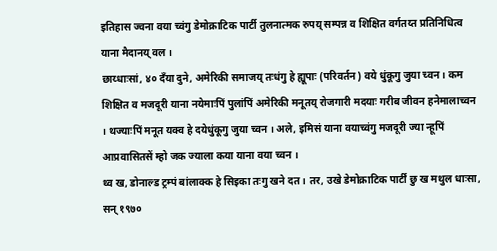इतिहास ज्वना वया च्वंगु डेमोक्राटिक पार्टी तुलनात्मक रुपय् सम्पन्न व शिक्षित वर्गतय्त प्रतिनिधित्व याना मैदानय् वल ।
छाय्धाःसां, ४० दँया दुने, अमेरिकी समाजय् तःधंगु हे ह्यूपाः (परिवर्तन) वये धुंकूगु जुया च्वन । कम शिक्षित व मजदूरी याना नयेमाःपिं पुलांपिं अमेरिकी मनूतय् रोजगारी मदयाः गरीब जीवन हनेमालाच्वन । थज्याःपिं मनूत यक्व हे दयेधुंकूगु जुया च्वन । अले, इमिसं याना वयाच्वंगु मजदूरी ज्या न्हूपिं आप्रवासितसें म्हो जक ज्याला कया याना वया च्वन ।
थ्व ख, डोनाल्ड ट्रम्पं बांलाक्क हे सिइका तःगु खने दत । तर, उखे डेमोक्राटिक पार्टीं छु ख मथुल धाःसा, सन् १९७०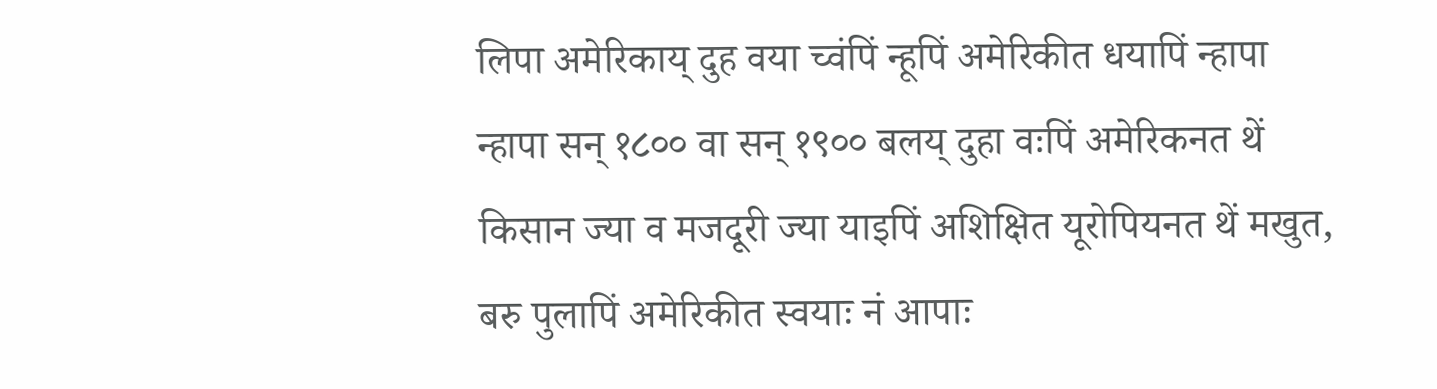लिपा अमेरिकाय् दुह वया च्वंपिं न्हूपिं अमेरिकीत धयापिं न्हापा न्हापा सन् १८०० वा सन् १९०० बलय् दुहा वःपिं अमेरिकनत थें किसान ज्या व मजदूरी ज्या याइपिं अशिक्षित यूरोपियनत थें मखुत, बरु पुलापिं अमेरिकीत स्वयाः नं आपाः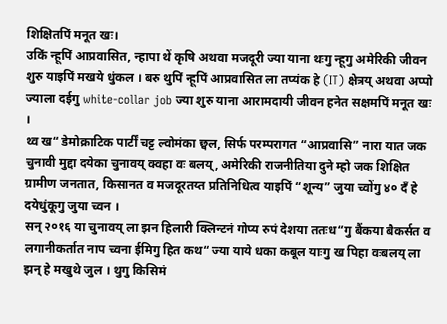शिक्षितपिं मनूत खः।
उकिं न्हूपिं आप्रवासित, न्हापा थें कृषि अथवा मजदूरी ज्या याना थःगु न्हूगु अमेरिकी जीवन शुरु याइपिं मखये धुंकल । बरु थुपिं न्हूपिं आप्रवासित ला तप्यंक हे (IT) क्षेत्रय् अथवा अप्पो ज्याला दईगु white-collar job ज्या शुरु याना आरामदायी जीवन हनेत सक्षमपिं मनूत खः ।
थ्व ख“ डेमोक्राटिक पार्टीं चट्ट ल्वोमंका छ्वल, सिर्फ परम्परागत “आप्रवासि” नारा यात जक चुनावी मुद्दा दयेका चुनावय् क्वहा वः बलय्, अमेरिकी राजनीतिया दुने म्हो जक शिक्षित ग्रामीण जनतात, किसानत व मजदूरतय्त प्रतिनिधित्व याइपिं “शून्य” जुया च्वोंगु ४० दँ हे दयेधुंकूगु जुया च्वन ।
सन् २०१६ या चुनावय् ला झन हिलारी क्लिन्टनं गोप्य रुपं देशया ततःध“गु बैंकया बैकर्सत व लगानीकर्तात नाप च्वना ईमिगु हित कथ“ ज्या याये धका कबूल याःगु ख पिहा वःबलय् ला झन् हे मखुथे जुल । थुगु किसिमं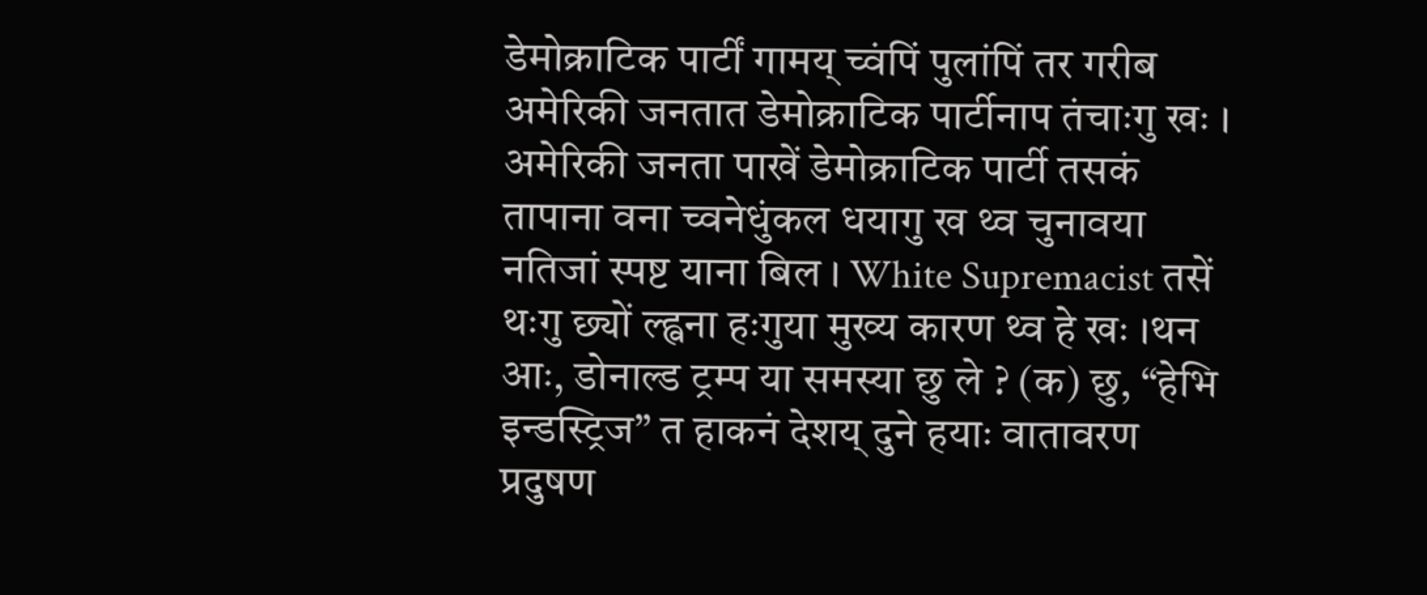डेमोक्राटिक पार्टीं गामय् च्वंपिं पुलांपिं तर गरीब अमेरिकी जनतात डेमोक्राटिक पार्टीनाप तंचाःगु खः ।
अमेरिकी जनता पाखें डेमोक्राटिक पार्टी तसकं तापाना वना च्वनेधुंकल धयागु ख थ्व चुनावया नतिजां स्पष्ट याना बिल । White Supremacist तसें थःगु छ्यों ल्ह्वना हःगुया मुख्य कारण थ्व हे खः ।थन आः, डोनाल्ड ट्रम्प या समस्या छु ले ? (क) छु, “हेभि इन्डस्ट्रिज” त हाकनं देशय् दुने हयाः वातावरण प्रदुषण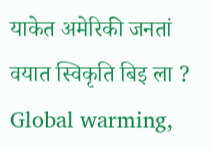याकेत अमेरिकी जनतां वयात स्विकृति बिइ ला ? Global warming,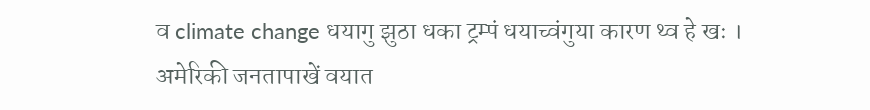व climate change धयागु झुठा धका ट्रम्पं धयाच्वंगुया कारण थ्व हे खः ।
अमेरिकी जनतापाखें वयात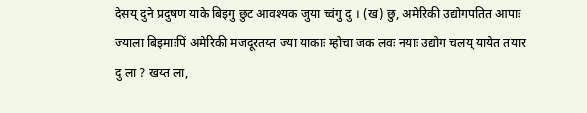देसय् दुने प्रदुषण याके बिइगु छुट आवश्यक जुया च्वंगु दु । (ख) छु, अमेरिकी उद्योगपतित आपाः ज्याला बिइमाःपिं अमेरिकी मजदूरतय्त ज्या याकाः म्होचा जक लवः नयाः उद्योग चलय् यायेत तयार दु ला ? खय्त ला,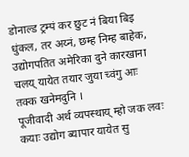डोनाल्ड ट्रम्पं कर छुट नं बिया बिइ धुंकल, तर अय्नं, छम्ह निम्ह बाहेक, उद्योगपतित अमेरिका दुने कारखाना चलय् यायेत तयार जुया च्वंगु आः तक्क खनेमदुनि ।
पूजीवादी अर्थ व्यपस्थाय् म्हो जक लवः कयाः उद्योग ब्यापार यायेत सु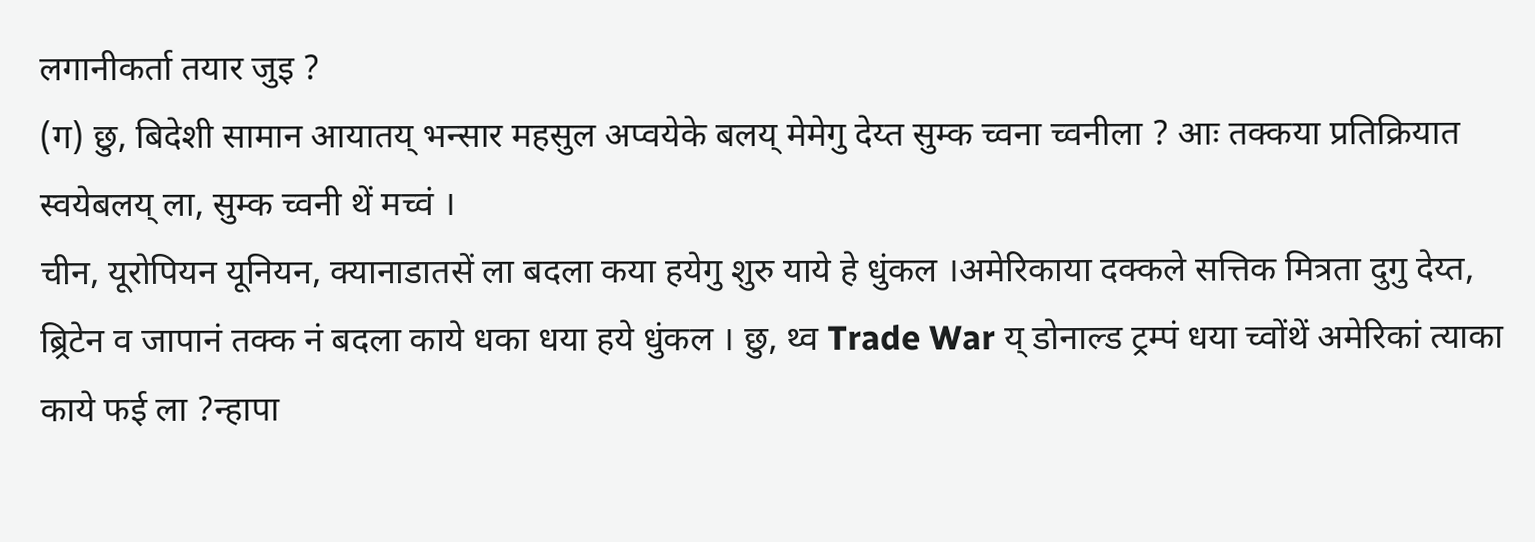लगानीकर्ता तयार जुइ ?
(ग) छु, बिदेशी सामान आयातय् भन्सार महसुल अप्वयेके बलय् मेमेगु देय्त सुम्क च्वना च्वनीला ? आः तक्कया प्रतिक्रियात स्वयेबलय् ला, सुम्क च्वनी थें मच्वं ।
चीन, यूरोपियन यूनियन, क्यानाडातसें ला बदला कया हयेगु शुरु याये हे धुंकल ।अमेरिकाया दक्कले सत्तिक मित्रता दुगु देय्त, ब्र्रिटेन व जापानं तक्क नं बदला काये धका धया हये धुंकल । छु, थ्व Trade War य् डोनाल्ड ट्रम्पं धया च्वोंथें अमेरिकां त्याका काये फई ला ?न्हापा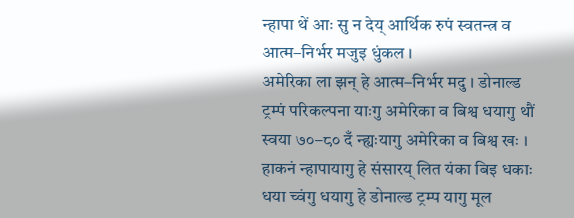न्हापा थें आः सु न देय् आर्थिक रुपं स्वतन्त्र व आत्म–निर्भर मजुइ धुंकल ।
अमेरिका ला झन् हे आत्म–निर्भर मदु । डोनाल्ड ट्रम्पं परिकल्पना याःगु अमेरिका व बिश्व धयागु थौं स्वया ७०–८० दँ न्ह्यःयागु अमेरिका व बिश्व खः । हाकनं न्हापायागु हे संसारय् लित यंका बिइ धकाः धया च्वंगु धयागु हे डोनाल्ड ट्रम्प यागु मूल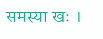समस्या खः ।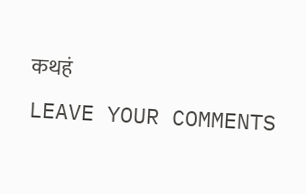कथहं
LEAVE YOUR COMMENTS